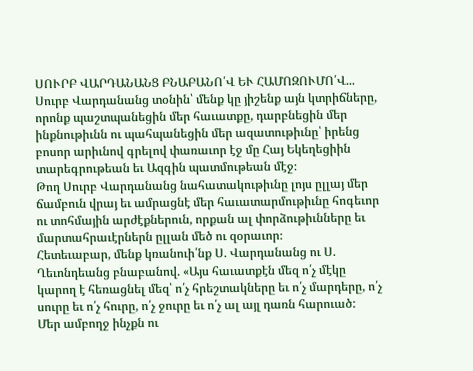ՍՈՒՐԲ ՎԱՐԴԱՆԱՆՑ ԲՆԱԲԱՆՈ՛Վ ԵՒ ՀԱՄՈԶՈՒՄՈ՛Վ...
Սուրբ Վարդանանց տօնին՝ մենք կը յիշենք այն կտրիճները, որոնք պաշտպանեցին մեր հաւատքը, դարբնեցին մեր ինքնութիւնն ու պահպանեցին մեր ազատութիւնը՝ իրենց բոսոր արիւնով գրելով փառաւոր էջ մը Հայ Եկեղեցիին տարեգրութեան եւ Ազգին պատմութեան մէջ։
Թող Սուրբ Վարդանանց նահատակութիւնը լոյս ըլլայ մեր ճամբուն վրայ եւ ամրացնէ մեր հաւատարմութիւնը հոգեւոր ու տոհմային արժէքներուն, որքան ալ փորձութիւնները եւ մարտահրաւէրներն ըլլան մեծ ու զօրաւոր։
Հետեւաբար, մենք կռանուի՛նք Ս. Վարդանանց ու Ս. Ղեւոնդեանց բնաբանով. «Այս հաւատքէն մեզ ո՛չ մէկը կարող է հեռացնել մեզ՝ ո՛չ հրեշտակները եւ ո՛չ մարդերը, ո՛չ սուրը եւ ո՛չ հուրը, ո՛չ ջուրը եւ ո՛չ ալ այլ դառն հարուած:
Մեր ամբողջ ինչքն ու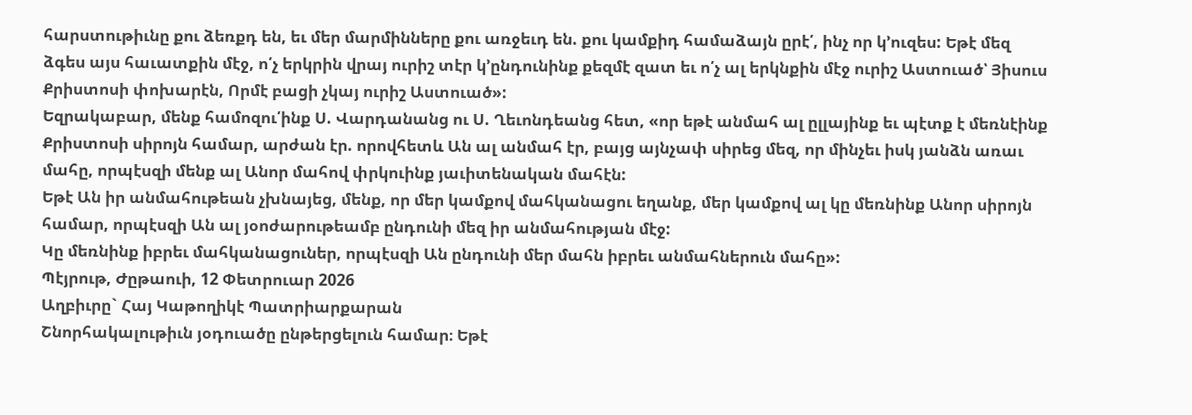հարստութիւնը քու ձեռքդ են, եւ մեր մարմինները քու առջեւդ են. քու կամքիդ համաձայն ըրէ՛, ինչ որ կ’ուզես: Եթէ մեզ ձգես այս հաւատքին մէջ, ո՛չ երկրին վրայ ուրիշ տէր կ’ընդունինք քեզմէ զատ եւ ո՛չ ալ երկնքին մէջ ուրիշ Աստուած՝ Յիսուս Քրիստոսի փոխարէն, Որմէ բացի չկայ ուրիշ Աստուած»:
Եզրակաբար, մենք համոզու՛ինք Ս. Վարդանանց ու Ս. Ղեւոնդեանց հետ, «որ եթէ անմահ ալ ըլլայինք եւ պէտք է մեռնէինք Քրիստոսի սիրոյն համար, արժան էր. որովհետև Ան ալ անմահ էր, բայց այնչափ սիրեց մեզ, որ մինչեւ իսկ յանձն առաւ մահը, որպէսզի մենք ալ Անոր մահով փրկուինք յաւիտենական մահէն:
Եթէ Ան իր անմահութեան չխնայեց, մենք, որ մեր կամքով մահկանացու եղանք, մեր կամքով ալ կը մեռնինք Անոր սիրոյն համար, որպէսզի Ան ալ յօոժարութեամբ ընդունի մեզ իր անմահության մէջ:
Կը մեռնինք իբրեւ մահկանացուներ, որպէսզի Ան ընդունի մեր մահն իբրեւ անմահներուն մահը»:
Պէյրութ, Ժըթաուի, 12 Փետրուար 2026
Աղբիւրը` Հայ Կաթողիկէ Պատրիարքարան
Շնորհակալութիւն յօդուածը ընթերցելուն համար։ Եթէ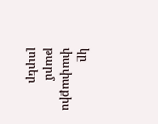կը փափաքիս թարմ լուրեր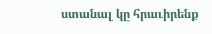ստանալ կը հրաւիրենք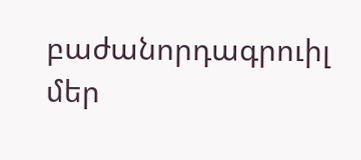բաժանորդագրուիլ մեր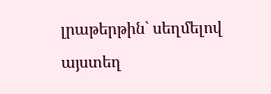լրաթերթին` սեղմելով այստեղ